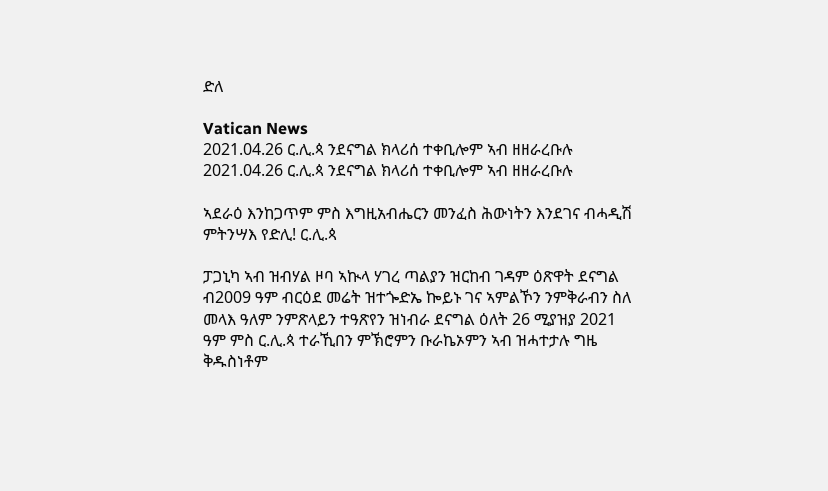ድለ

Vatican News
2021.04.26 ር.ሊ.ጳ ንደናግል ክላሪሰ ተቀቢሎም ኣብ ዘዘራረቡሉ 2021.04.26 ር.ሊ.ጳ ንደናግል ክላሪሰ ተቀቢሎም ኣብ ዘዘራረቡሉ

ኣደራዕ እንከጋጥም ምስ እግዚአብሔርን መንፈስ ሕውነትን እንደገና ብሓዲሽ ምትንሣእ የድሊ! ር.ሊ.ጳ

ፓጋኒካ ኣብ ዝብሃል ዞባ ኣኲላ ሃገረ ጣልያን ዝርከብ ገዳም ዕጽዋት ደናግል ብ2009 ዓም ብርዕደ መሬት ዝተጐድኤ ኰይኑ ገና ኣምልኾን ንምቅራብን ስለ መላእ ዓለም ንምጽላይን ተዓጽየን ዝነብራ ደናግል ዕለት 26 ሚያዝያ 2021 ዓም ምስ ር.ሊ.ጳ ተራኺበን ምኽሮምን ቡራኬኦምን ኣብ ዝሓተታሉ ግዜ ቅዱስነቶም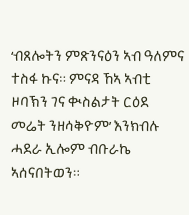‘ብጸሎትን ምጽንናዕን ኣብ ዓለምና ተስፋ ኩና። ምናዳ ኸኣ ኣብቲ ዞባኽን ገና ቊስልታት ርዕደ መሬት ንዘሳቅዮም’ እንክብሉ ሓደራ ኢሎም ብቡራኬ ኣሰናበትወን።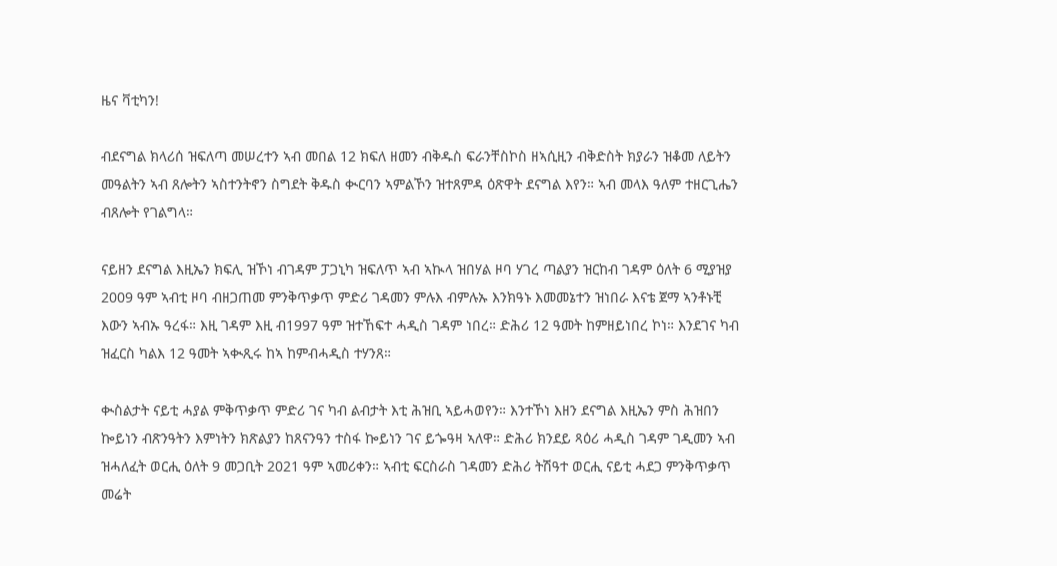ዜና ቫቲካን!

ብደናግል ክላሪሰ ዝፍለጣ መሠረተን ኣብ መበል 12 ክፍለ ዘመን ብቅዱስ ፍራንቸስኮስ ዘኣሲዚን ብቅድስት ክያራን ዝቆመ ለይትን መዓልትን ኣብ ጸሎትን ኣስተንትኖን ስግደት ቅዱስ ቊርባን ኣምልኾን ዝተጸምዳ ዕጽዋት ደናግል እየን። ኣብ መላእ ዓለም ተዘርጊሔን ብጸሎት የገልግላ።

ናይዘን ደናግል እዚኤን ክፍሊ ዝኾነ ብገዳም ፓጋኒካ ዝፍለጥ ኣብ ኣኲላ ዝበሃል ዞባ ሃገረ ጣልያን ዝርከብ ገዳም ዕለት 6 ሚያዝያ 2009 ዓም ኣብቲ ዞባ ብዘጋጠመ ምንቅጥቃጥ ምድሪ ገዳመን ምሉእ ብምሉኡ እንክዓኑ እመመኔተን ዝነበራ እናቴ ጀማ ኣንቶኑቺ እውን ኣብኡ ዓረፋ። እዚ ገዳም እዚ ብ1997 ዓም ዝተኸፍተ ሓዲስ ገዳም ነበረ። ድሕሪ 12 ዓመት ከምዘይነበረ ኮነ። እንደገና ካብ ዝፈርስ ካልእ 12 ዓመት ኣቊጺሩ ከኣ ከምብሓዲስ ተሃንጸ።

ቊስልታት ናይቲ ሓያል ምቅጥቃጥ ምድሪ ገና ካብ ልብታት እቲ ሕዝቢ ኣይሓወየን። እንተኾነ እዘን ደናግል እዚኤን ምስ ሕዝበን ኰይነን ብጽንዓትን እምነትን ክጽልያን ከጸናንዓን ተስፋ ኰይነን ገና ይጐዓዛ ኣለዋ። ድሕሪ ክንደይ ጻዕሪ ሓዲስ ገዳም ገዲመን ኣብ ዝሓለፈት ወርሒ ዕለት 9 መጋቢት 2021 ዓም ኣመሪቀን። ኣብቲ ፍርስራስ ገዳመን ድሕሪ ትሽዓተ ወርሒ ናይቲ ሓደጋ ምንቅጥቃጥ መሬት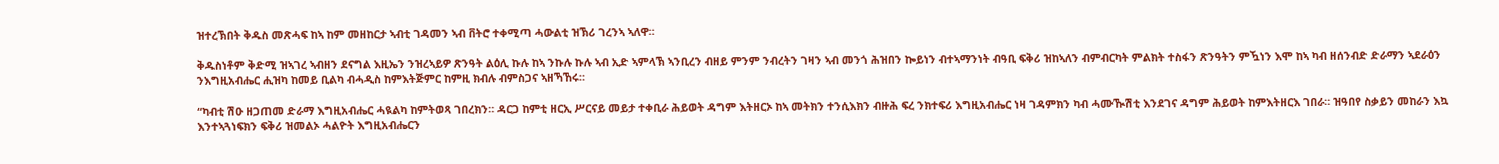ዝተረኽበት ቅዱስ መጽሓፍ ከኣ ከም መዘከርታ ኣብቲ ገዳመን ኣብ ቨትሮ ተቀሚጣ ሓውልቲ ዝኽሪ ገረንኣ ኣለዋ።

ቅዱስነቶም ቅድሚ ዝኣገረ ኣብዘን ደናግል እዚኤን ንዝረኣይዎ ጽንዓት ልዕሊ ኩሉ ከኣ ንኩሉ ኩሉ ኣብ ኢድ ኣምላኽ ኣንቢረን ብዘይ ምንም ንብረትን ገዛን ኣብ መንጎ ሕዝበን ኰይነን ብተኣማንነት ብዓቢ ፍቅሪ ዝከኣለን ብምብርካት ምልክት ተስፋን ጽንዓትን ምዃነን እሞ ከኣ ካብ ዘሰንብድ ድራማን ኣደራዕን ንእግዚአብሔር ሒዝካ ከመይ ቢልካ ብሓዲስ ከምእትጅምር ከምዚ ክብሉ ብምስጋና ኣዘኻኸሩ።

“ካብቲ ሽዑ ዘጋጠመ ድራማ እግዚአብሔር ሓዪልካ ከምትወጻ ገበረክን። ዳርጋ ከምቲ ዘርኢ ሥርናይ መይታ ተቀቢራ ሕይወት ዳግም እትዘርኦ ከኣ መትክን ተንሲእክን ብዙሕ ፍረ ንክተፍሪ እግዚአብሔር ነዛ ገዳምክን ካብ ሓሙዂሽቲ እንደገና ዳግም ሕይወት ከምእትዘርእ ገበራ። ዝዓበየ ስቃይን መከራን እኳ እንተኣጓነፍክን ፍቅሪ ዝመልኦ ሓልዮት እግዚአብሔርን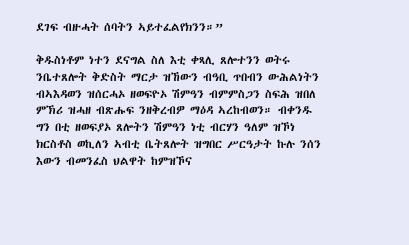ደገፍ ብዙሓት ሰባትን ኣይተፈልየክንን።”

ቅዱስነቶም ነተን ደናግል ስለ እቲ ቀጻሊ ጸሎተንን ወትሩ ንቤተጸሎት ቅድስት ማርታ ዝኸውን ብዓቢ ጥበብን ውሕልነትን ብኣእዳወን ዝሰርሓኦ ዘወፍዮኦ ሽምዓን ብምምስጋን ስፍሕ ዝበለ ምኽሪ ዝሓዘ ብጽሑፍ ንዘቅረብዎ ማዕዳ ኣረከብወን። ብቀንዱ ግን በቲ ዘወፍያኦ ጸሎትን ሽምዓን ነቲ ብርሃን ዓለም ዝኾነ ክርስቶስ ወኪለን ኣብቲ ቤትጸሎት ዝግበር ሥርዓታት ኩሉ ንሰን እውን ብመንፈስ ህልዋት ከምዝኾና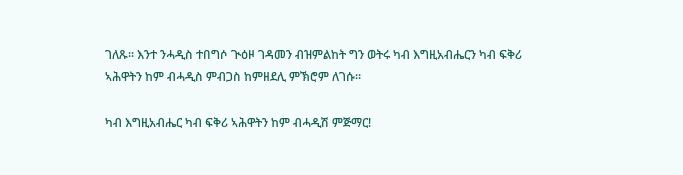ገለጹ። እንተ ንሓዲስ ተበግሶ ጒዕዞ ገዳመን ብዝምልከት ግን ወትሩ ካብ እግዚአብሔርን ካብ ፍቅሪ ኣሕዋትን ከም ብሓዲስ ምብጋስ ከምዘደሊ ምኽሮም ለገሱ።

ካብ እግዚአብሔር ካብ ፍቅሪ ኣሕዋትን ከም ብሓዲሽ ምጅማር!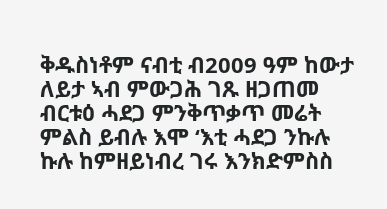ቅዱስነቶም ናብቲ ብ2009 ዓም ከውታ ለይታ ኣብ ምውጋሕ ገጹ ዘጋጠመ ብርቱዕ ሓደጋ ምንቅጥቃጥ መሬት ምልስ ይብሉ እሞ ‘እቲ ሓደጋ ንኩሉ ኩሉ ከምዘይነብረ ገሩ እንክድምስስ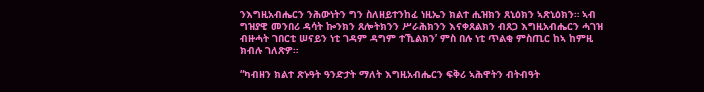ንእግዚአብሔርን ንሕውነትን ግን ስለዘይተንከፈ ነዚኤን ክልተ ሒዝክን ጸኒዕክን ኣጽኒዕክን። ኣብ ግዝያዊ መንበሪ ዳሳት ኰንክን ጸሎትክንን ሥራሕክንን እናቀጸልክን ብጸጋ እግዚአብሔርን ሓገዝ ብዙሓት ገበርቲ ሠናይን ነቲ ገዳም ዳግም ተኺልክን’ ምስ በሉ ነቲ ጥልቂ ምስጢር ከኣ ከምዚ ክብሉ ገለጽዎ።

“ካብዘን ክልተ ጽኑዓት ዓንድታት ማለት እግዚአብሔርን ፍቅሪ ኣሕዋትን ብትብዓት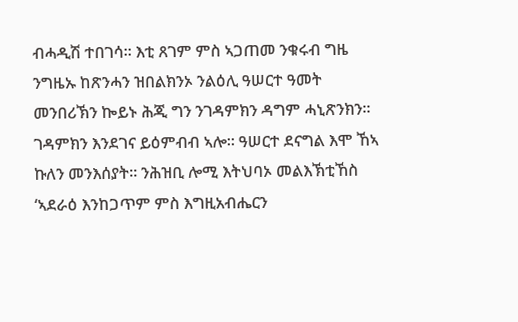ብሓዲሽ ተበገሳ። እቲ ጸገም ምስ ኣጋጠመ ንቁሩብ ግዜ ንግዜኡ ከጽንሓን ዝበልክንኦ ንልዕሊ ዓሠርተ ዓመት መንበሪኽን ኰይኑ ሕጂ ግን ንገዳምክን ዳግም ሓኒጽንክን። ገዳምክን እንደገና ይዕምብብ ኣሎ። ዓሠርተ ደናግል እሞ ኸኣ ኩለን መንእሰያት። ንሕዝቢ ሎሚ እትህባኦ መልእኽቲኸስ ‘ኣደራዕ እንከጋጥም ምስ እግዚአብሔርን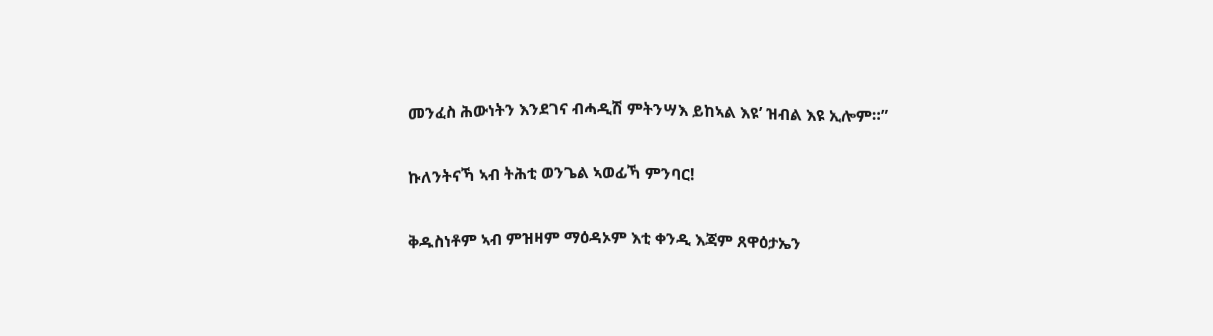መንፈስ ሕውነትን እንደገና ብሓዲሽ ምትንሣእ ይከኣል እዩ’ ዝብል እዩ ኢሎም።”

ኩለንትናኻ ኣብ ትሕቲ ወንጌል ኣወፊኻ ምንባር!

ቅዱስነቶም ኣብ ምዝዛም ማዕዳኦም እቲ ቀንዲ እጃም ጸዋዕታኤን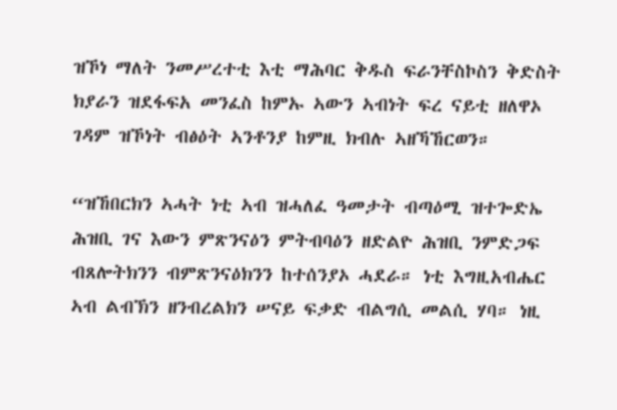ዝኾነ ማለት ንመሥረተቲ እቲ ማሕባር ቅዱስ ፍራንቸስኮስን ቅድስት ክያራን ዝደፋፍአ መንፈስ ከምኡ ኣውን ኣብነት ፍረ ናይቲ ዘለዋኦ ገዳም ዝኾነት ብፅዕት ኣንቶንያ ከምዚ ክብሉ ኣዘኻኸርወን።

“ዝኸበርክን ኣሓት ነቲ ኣብ ዝሓለፈ ዓመታት ብጣዕሚ ዝተጐድኤ ሕዝቢ ገና እውን ምጽንናዕን ምትብባዕን ዘድልዮ ሕዝቢ ንምድጋፍ ብጸሎትክንን ብምጽንናዕክንን ከተሰንያኦ ሓደራ። ነቲ እግዚአብሔር ኣብ ልብኽን ዘንብረልክን ሠናይ ፍቃድ ብልግሲ መልሲ ሃባ። ነዚ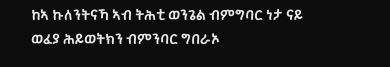ከኣ ኩለንትናኻ ኣብ ትሕቲ ወንጌል ብምግባር ነታ ናይ ወፈያ ሕይወትክን ብምንባር ግበራኦ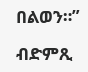በልወን።”

ብድምጺ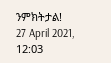ንምክትታል!
27 April 2021, 12:03